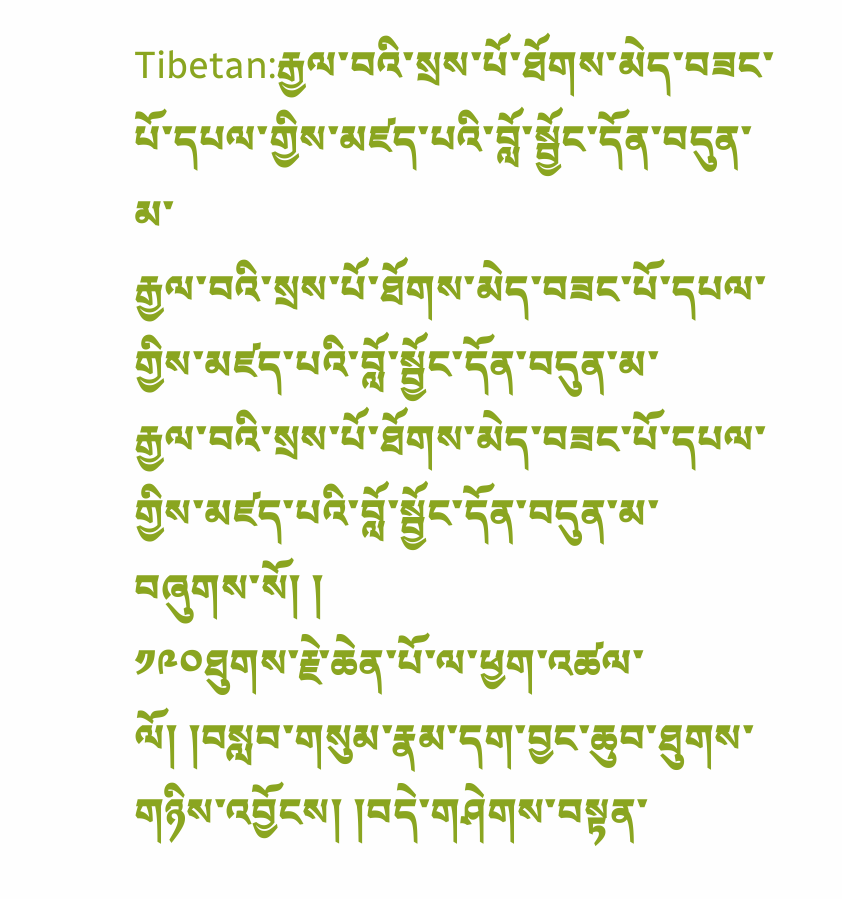Tibetan:རྒྱལ་བའི་སྲས་པོ་ཐོགས་མེད་བཟང་པོ་དཔལ་གྱིས་མཛད་པའི་བློ་སྦྱོང་དོན་བདུན་མ་
རྒྱལ་བའི་སྲས་པོ་ཐོགས་མེད་བཟང་པོ་དཔལ་གྱིས་མཛད་པའི་བློ་སྦྱོང་དོན་བདུན་མ་
རྒྱལ་བའི་སྲས་པོ་ཐོགས་མེད་བཟང་པོ་དཔལ་གྱིས་མཛད་པའི་བློ་སྦྱོང་དོན་བདུན་མ་བཞུགས་སོ། །
༡༩༠ཐུགས་རྗེ་ཆེན་པོ་ལ་ཕྱག་འཚལ་ལོ། །བསླབ་གསུམ་རྣམ་དག་བྱང་ཆུབ་ཐུགས་གཉིས་འབྱོངས། །བདེ་གཤེགས་བསྟན་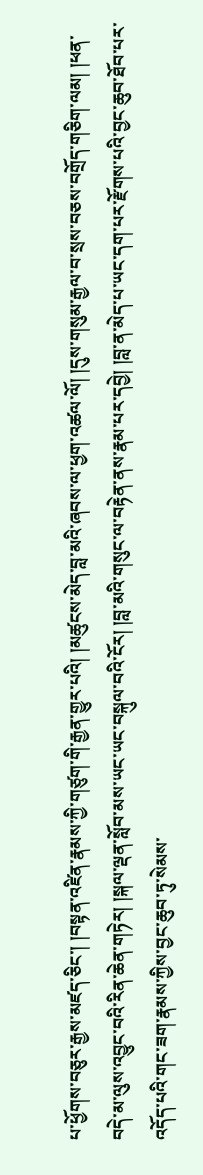པ་ཕྱོགས་བཅུར་རྒྱས་མཛད་ཅིང་། །བསྟན་འཛིན་རྣམས་ཀྱི་གཙུག་གི་རྒྱན་གྱུར་པའི། །མཚུངས་མེད་བླ་མའི་ཞབས་ལ་ཕྱག་འཚལ་ལོ། །དུས་གསུམ་རྒྱལ་བ་སྲས་བཅས་བགྲོད་གཅིག་ལམ། །ཕན་བདེ་མ་ལུས་འབྱུང་བའི་རིན་ཆེན་གཏེར། །སྐལ་ལྡན་སློབ་མས་ཡང་ཡང་བསྐུལ་བའི་ངོར། །བླ་མའི་གསུང་ལ་བརྟེན་ནས་རྣམ་པར་དབྱེ། །བླ་ན་མེད་པ་ཡང་དག་པར་རྫོགས་པའི་བྱང་ཆུབ་ཐོབ་པར་འདོད་པའི་གང་ཟག་རྣམས་ཀྱིས་བྱང་ཆུབ་ཏུ་སེམས་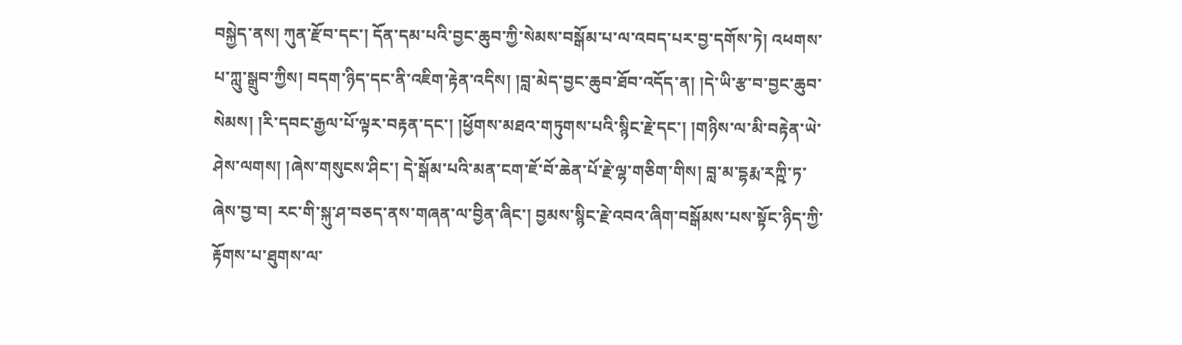བསྐྱེད་ནས། ཀུན་རྫོབ་དང་། དོན་དམ་པའི་བྱང་ཆུབ་ཀྱི་སེམས་བསྒོམ་པ་ལ་འབད་པར་བྱ་དགོས་ཏེ། འཕགས་པ་ཀླུ་སྒྲུབ་ཀྱིས། བདག་ཉིད་དང་ནི་འཇིག་རྟེན་འདིས། །བླ་མེད་བྱང་ཆུབ་ཐོབ་འདོད་ན། །དེ་ཡི་རྩ་བ་བྱང་ཆུབ་སེམས། །རི་དབང་རྒྱལ་པོ་ལྟར་བརྟན་དང་། །ཕྱོགས་མཐའ་གཏུགས་པའི་སྙིང་རྗེ་དང་། །གཉིས་ལ་མི་བརྟེན་ཡེ་ཤེས་ལགས། །ཞེས་གསུངས་ཤིང་། དེ་སྒོམ་པའི་མན་ངག་ཇོ་བོ་ཆེན་པོ་རྗེ་ལྷ་གཅིག་གིས། བླ་མ་དྷརྨ་རཀྵི་ཏ་ཞེས་བྱ་བ། རང་གི་སྐུ་ཤ་བཅད་ནས་གཞན་ལ་བྱིན་ཞིང་། བྱམས་སྙིང་རྗེ་འབའ་ཞིག་བསྒོམས་པས་སྟོང་ཉིད་ཀྱི་རྟོགས་པ་ཐུགས་ལ་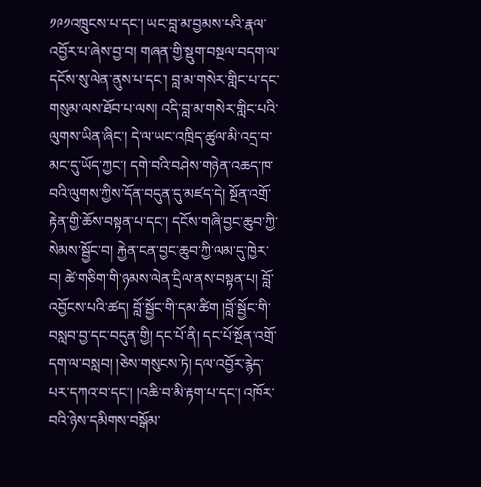༡༩༡འཁྲུངས་པ་དང་། ཡང་བླ་མ་བྱམས་པའི་རྣལ་འབྱོར་པ་ཞེས་བྱ་བ། གཞན་གྱི་སྡུག་བསྔལ་བདག་ལ་དངོས་སུ་ལེན་ནུས་པ་དང་། བླ་མ་གསེར་གླིང་པ་དང་གསུམ་ལས་ཐོབ་པ་ལས། འདི་བླ་མ་གསེར་གླིང་པའི་ལུགས་ཡིན་ཞིང་། དེ་ལ་ཡང་འཁྲིད་ཚུལ་མི་འདྲ་བ་མང་དུ་ཡོད་ཀྱང་། དགེ་བའི་བཤེས་གཉེན་འཆད་ཁ་བའི་ལུགས་ཀྱིས་དོན་བདུན་དུ་མཛད་དེ། སྔོན་འགྲོ་རྟེན་གྱི་ཆོས་བསྟན་པ་དང་། དངོས་གཞི་བྱང་ཆུབ་ཀྱི་སེམས་སྦྱོང་བ། རྐྱེན་ངན་བྱང་ཆུབ་ཀྱི་ལམ་དུ་ཁྱེར་བ། ཚེ་གཅིག་གི་ཉམས་ལེན་དྲིལ་ནས་བསྟན་པ། བློ་འབྱོངས་པའི་ཚད། བློ་སྦྱོང་གི་དམ་ཚིག །བློ་སྦྱོང་གི་བསླབ་བྱ་དང་བདུན་གྱི། དང་པོ་ནི། དང་པོ་སྔོན་འགྲོ་དག་ལ་བསླབ། །ཅེས་གསུངས་ཏེ། དལ་འབྱོར་རྙེད་པར་དཀའ་བ་དང་། །འཆི་བ་མི་རྟག་པ་དང་། འཁོར་བའི་ཉེས་དམིགས་བསྒོམ་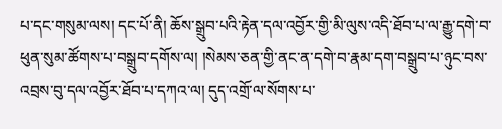པ་དང་གསུམ་ལས། དང་པོ་ནི། ཆོས་སྒྲུབ་པའི་རྟེན་དལ་འབྱོར་གྱི་མི་ལུས་འདི་ཐོབ་པ་ལ་རྒྱུ་དགེ་བ་ཕུན་སུམ་ཚོགས་པ་བསྒྲུབ་དགོས་ལ། །སེམས་ཅན་གྱི་ནང་ན་དགེ་བ་རྣམ་དག་བསྒྲུབ་པ་ཉུང་བས་འབྲས་བུ་དལ་འབྱོར་ཐོབ་པ་དཀའ་ལ། དུད་འགྲོ་ལ་སོགས་པ་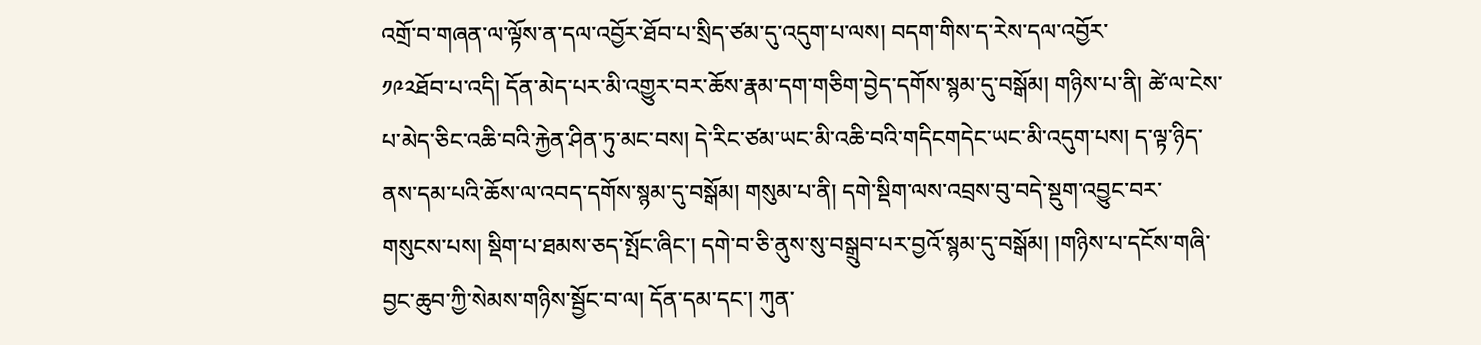འགྲོ་བ་གཞན་ལ་ལྟོས་ན་དལ་འབྱོར་ཐོབ་པ་སྲིད་ཙམ་དུ་འདུག་པ་ལས། བདག་གིས་ད་རེས་དལ་འབྱོར་
༡༩༢ཐོབ་པ་འདི། དོན་མེད་པར་མི་འགྱུར་བར་ཆོས་རྣམ་དག་གཅིག་བྱེད་དགོས་སྙམ་དུ་བསྒོམ། གཉིས་པ་ནི། ཚེ་ལ་ངེས་པ་མེད་ཅིང་འཆི་བའི་རྐྱེན་ཤིན་ཏུ་མང་བས། དེ་རིང་ཙམ་ཡང་མི་འཆི་བའི་གདིངགདེང་ཡང་མི་འདུག་པས། ད་ལྟ་ཉིད་ནས་དམ་པའི་ཆོས་ལ་འབད་དགོས་སྙམ་དུ་བསྒོམ། གསུམ་པ་ནི། དགེ་སྡིག་ལས་འབྲས་བུ་བདེ་སྡུག་འབྱུང་བར་གསུངས་པས། སྡིག་པ་ཐམས་ཅད་སྤོང་ཞིང་། དགེ་བ་ཅི་ནུས་སུ་བསྒྲུབ་པར་བྱའོ་སྙམ་དུ་བསྒོམ། །གཉིས་པ་དངོས་གཞི་བྱང་ཆུབ་ཀྱི་སེམས་གཉིས་སྦྱོང་བ་ལ། དོན་དམ་དང་། ཀུན་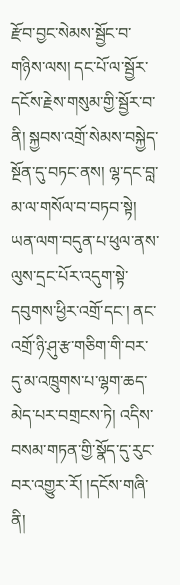རྫོབ་བྱང་སེམས་སྦྱོང་བ་གཉིས་ལས། དང་པོ་ལ་སྦྱོར་དངོས་རྗེས་གསུམ་གྱི་སྦྱོར་བ་ནི། སྐྱབས་འགྲོ་སེམས་བསྐྱེད་སྔོན་དུ་བཏང་ནས། ལྷ་དང་བླ་མ་ལ་གསོལ་བ་བཏབ་སྟེ། ཡན་ལག་བདུན་པ་ཕུལ་ནས་ལུས་དྲང་པོར་འདུག་སྟེ་དབུགས་ཕྱིར་འགྲོ་དང་། ནང་འགྲོ་ཉི་ཤུ་རྩ་གཅིག་གི་བར་དུ་མ་འཁྲུགས་པ་ལྷག་ཆད་མེད་པར་བགྲངས་ཏེ། འདིས་བསམ་གཏན་གྱི་སྣོད་དུ་རུང་བར་འགྱུར་རོ། །དངོས་གཞི་ནི།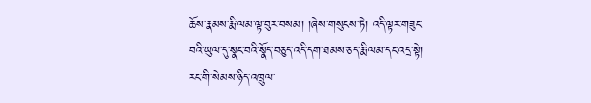ཆོས་རྣམས་རྨི་ལམ་ལྟ་བུར་བསམ། །ཞེས་གསུངས་ཏེ། འདི་ལྟར་གཟུང་བའི་ཡུལ་དུ་སྣང་བའི་སྣོད་བཅུད་འདི་དག་ཐམས་ཅད་རྨི་ལམ་དང་འདྲ་སྟེ། རང་གི་སེམས་ཉིད་འཁྲུལ་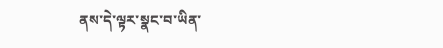ནས་དེ་ལྟར་སྣང་བ་ཡིན་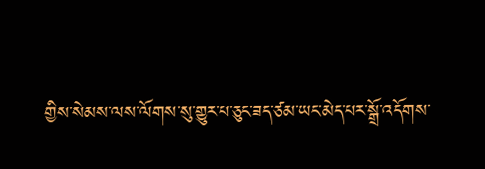གྱིས་སེམས་ལས་ལོགས་སུ་གྱུར་པ་ཅུང་ཟད་ཙམ་ཡང་མེད་པར་སྒྲོ་འདོགས་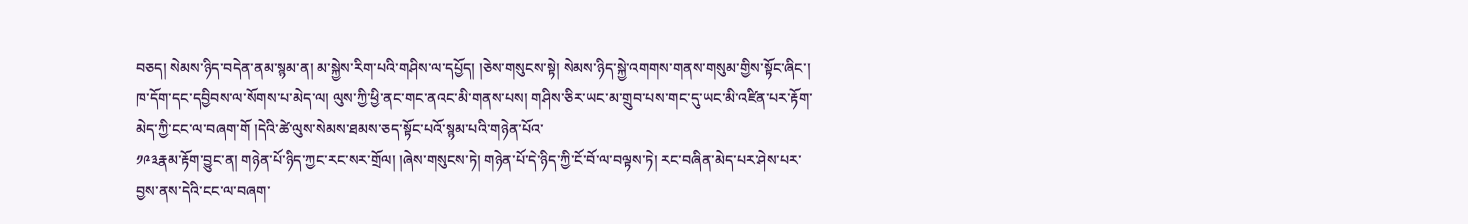བཅད། སེམས་ཉིད་བདེན་ནམ་སྙམ་ན། མ་སྐྱེས་རིག་པའི་གཤིས་ལ་དཔྱོད། །ཅེས་གསུངས་སྟེ། སེམས་ཉིད་སྐྱེ་འགགས་གནས་གསུམ་གྱིས་སྟོང་ཞིང་། ཁ་དོག་དང་དབྱིབས་ལ་སོགས་པ་མེད་ལ། ལུས་ཀྱི་ཕྱི་ནང་གང་ནའང་མི་གནས་པས། གཤིས་ཅིར་ཡང་མ་གྲུབ་པས་གང་དུ་ཡང་མི་འཛིན་པར་རྟོག་མེད་ཀྱི་ངང་ལ་བཞག་གོ །དེའི་ཚེ་ལུས་སེམས་ཐམས་ཅད་སྟོང་པའོ་སྙམ་པའི་གཉེན་པོའ་
༡༩༣རྣམ་རྟོག་བྱུང་ན། གཉེན་པོ་ཉིད་ཀྱང་རང་སར་གྲོལ། །ཞེས་གསུངས་ཏེ། གཉེན་པོ་དེ་ཉིད་ཀྱི་ངོ་བོ་ལ་བལྟས་ཏེ། རང་བཞིན་མེད་པར་ཤེས་པར་བྱས་ནས་དེའི་ངང་ལ་བཞག་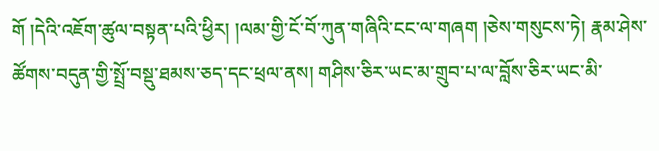གོ །དེའི་འཇོག་ཚུལ་བསྟན་པའི་ཕྱིར། །ལམ་གྱི་ངོ་བོ་ཀུན་གཞིའི་ངང་ལ་གཞག །ཅེས་གསུངས་ཏེ། རྣམ་ཤེས་ཚོགས་བདུན་གྱི་སྤྲོ་བསྡུ་ཐམས་ཅད་དང་ཕྲལ་ནས། གཤིས་ཅིར་ཡང་མ་གྲུབ་པ་ལ་བློས་ཅིར་ཡང་མི་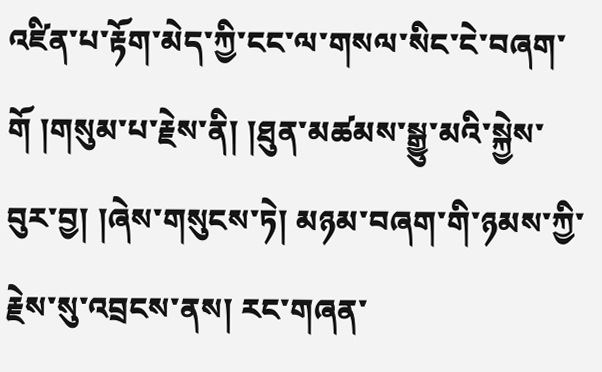འཛིན་པ་རྟོག་མེད་ཀྱི་ངང་ལ་གསལ་སིང་ངེ་བཞག་གོ །གསུམ་པ་རྗེས་ནི། །ཐུན་མཚམས་སྒྱུ་མའི་སྐྱེས་བུར་བྱ། །ཞེས་གསུངས་ཏེ། མཉམ་བཞག་གི་ཉམས་ཀྱི་རྗེས་སུ་འབྲངས་ནས། རང་གཞན་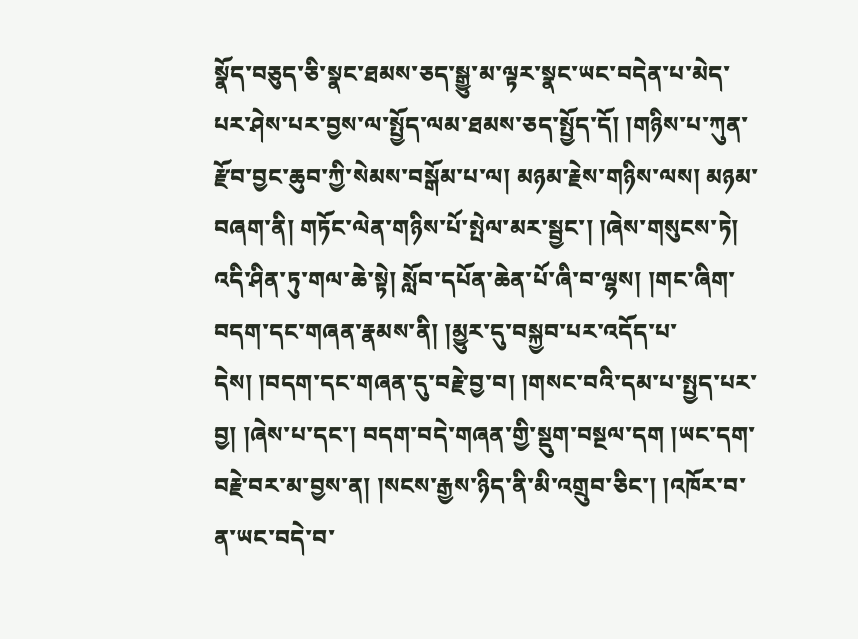སྣོད་བཅུད་ཅི་སྣང་ཐམས་ཅད་སྒྱུ་མ་ལྟར་སྣང་ཡང་བདེན་པ་མེད་པར་ཤེས་པར་བྱས་ལ་སྤྱོད་ལམ་ཐམས་ཅད་སྤྱོད་དོ། །གཉིས་པ་ཀུན་རྫོབ་བྱང་ཆུབ་ཀྱི་སེམས་བསྒོམ་པ་ལ། མཉམ་རྗེས་གཉིས་ལས། མཉམ་བཞག་ནི། གཏོང་ལེན་གཉིས་པོ་སྤེལ་མར་སྦྱང་། །ཞེས་གསུངས་ཏེ། འདི་ཤིན་ཏུ་གལ་ཆེ་སྟེ། སློབ་དཔོན་ཆེན་པོ་ཞི་བ་ལྷས། །གང་ཞིག་བདག་དང་གཞན་རྣམས་ནི། །མྱུར་དུ་བསྐྱབ་པར་འདོད་པ་དེས། །བདག་དང་གཞན་དུ་བརྗེ་བྱ་བ། །གསང་བའི་དམ་པ་སྤྱད་པར་བྱ། །ཞེས་པ་དང་། བདག་བདེ་གཞན་གྱི་སྡུག་བསྔལ་དག །ཡང་དག་བརྗེ་བར་མ་བྱས་ན། །སངས་རྒྱས་ཉིད་ནི་མི་འགྲུབ་ཅིང་། །འཁོར་བ་ན་ཡང་བདེ་བ་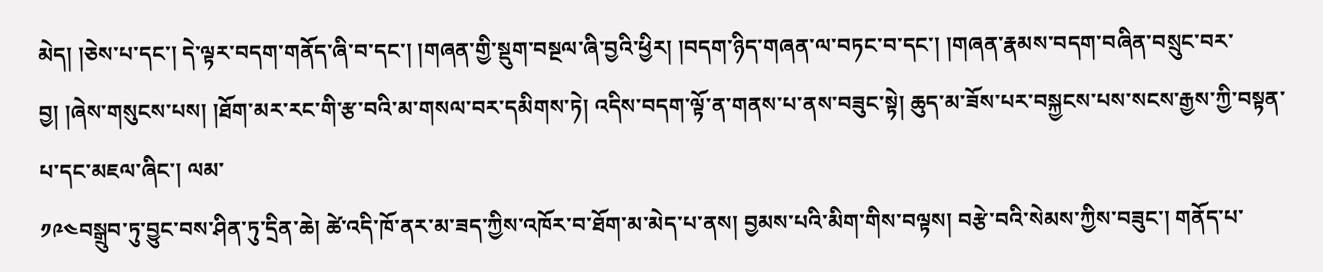མེད། །ཅེས་པ་དང་། དེ་ལྟར་བདག་གནོད་ཞི་བ་དང་། །གཞན་གྱི་སྡུག་བསྔལ་ཞི་བྱའི་ཕྱིར། །བདག་ཉིད་གཞན་ལ་བཏང་བ་དང་། །གཞན་རྣམས་བདག་བཞིན་བསྲུང་བར་བྱ། །ཞེས་གསུངས་པས། །ཐོག་མར་རང་གི་རྩ་བའི་མ་གསལ་བར་དམིགས་ཏེ། འདིས་བདག་ལྟོ་ན་གནས་པ་ནས་བཟུང་སྟེ། ཆུད་མ་ཟོས་པར་བསྐྱངས་པས་སངས་རྒྱས་ཀྱི་བསྟན་པ་དང་མཇལ་ཞིང་། ལམ་
༡༩༤བསྒྲུབ་ཏུ་བྱུང་བས་ཤིན་ཏུ་དྲིན་ཆེ། ཚེ་འདི་ཁོ་ནར་མ་ཟད་ཀྱིས་འཁོར་བ་ཐོག་མ་མེད་པ་ནས། བྱམས་པའི་མིག་གིས་བལྟས། བརྩེ་བའི་སེམས་ཀྱིས་བཟུང་། གནོད་པ་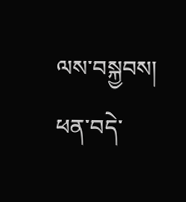ལས་བསྐྱབས། ཕན་བདེ་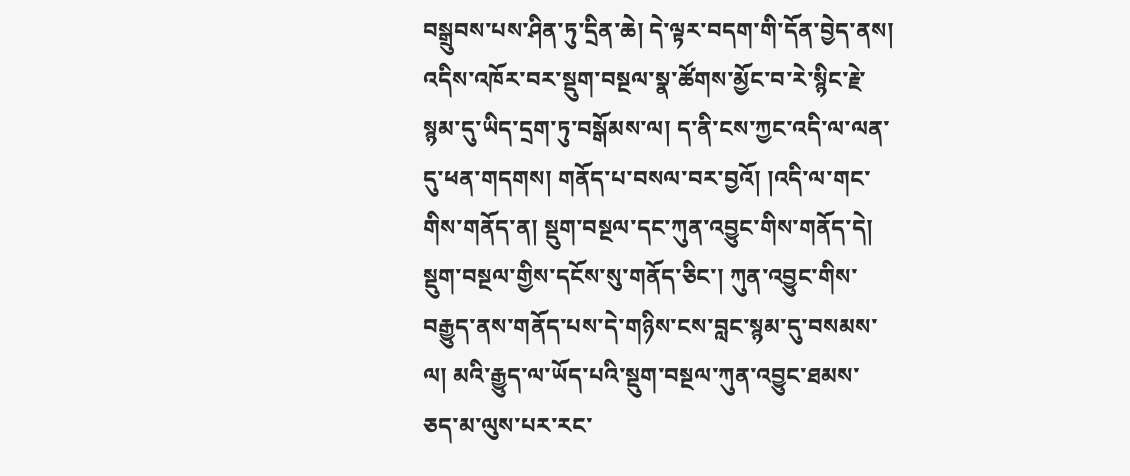བསྒྲུབས་པས་ཤིན་ཏུ་དྲིན་ཆེ། དེ་ལྟར་བདག་གི་དོན་བྱེད་ནས། འདིས་འཁོར་བར་སྡུག་བསྔལ་སྣ་ཚོགས་མྱོང་བ་རེ་སྙིང་རྗེ་སྙམ་དུ་ཡིད་དྲག་ཏུ་བསྒོམས་ལ། ད་ནི་ངས་ཀྱང་འདི་ལ་ལན་དུ་ཕན་གདགས། གནོད་པ་བསལ་བར་བྱའོ། །འདི་ལ་གང་གིས་གནོད་ན། སྡུག་བསྔལ་དང་ཀུན་འབྱུང་གིས་གནོད་དེ། སྡུག་བསྔལ་གྱིས་དངོས་སུ་གནོད་ཅིང་། ཀུན་འབྱུང་གིས་བརྒྱུད་ནས་གནོད་པས་དེ་གཉིས་ངས་བླང་སྙམ་དུ་བསམས་ལ། མའི་རྒྱུད་ལ་ཡོད་པའི་སྡུག་བསྔལ་ཀུན་འབྱུང་ཐམས་ཅད་མ་ལུས་པར་རང་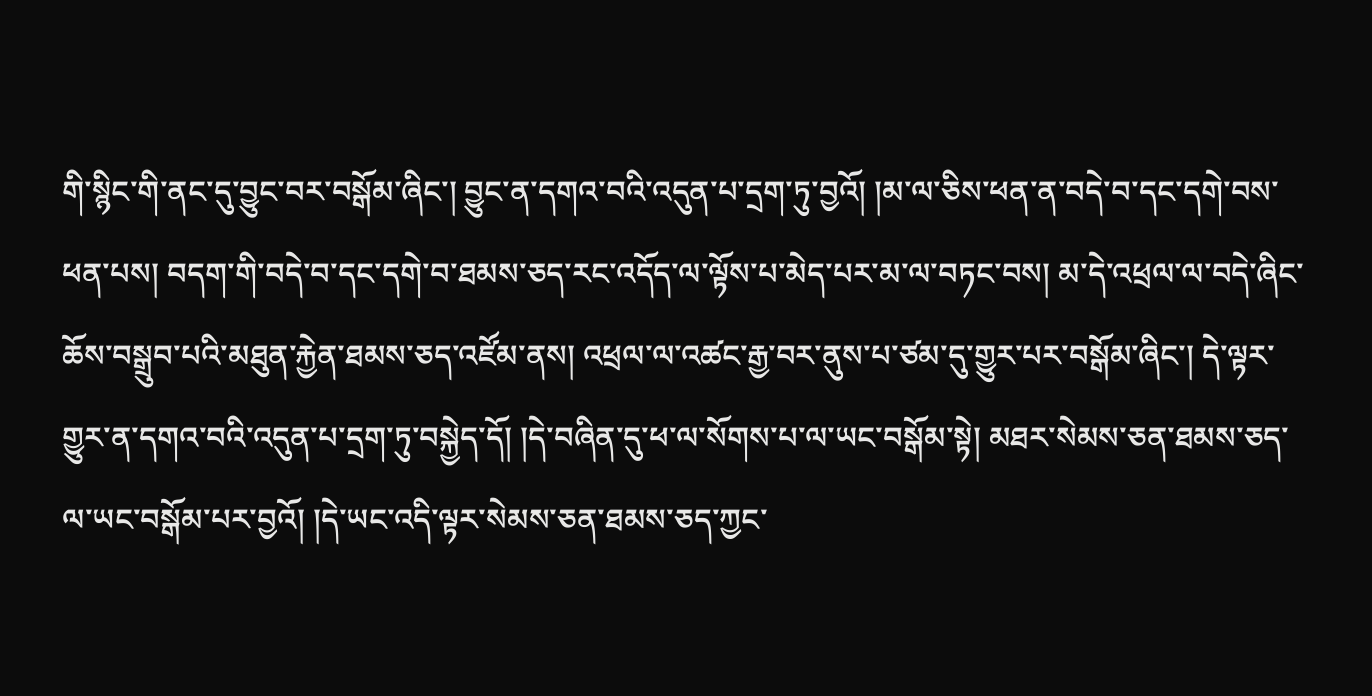གི་སྙིང་གི་ནང་དུ་བྱུང་བར་བསྒོམ་ཞིང་། བྱུང་ན་དགའ་བའི་འདུན་པ་དྲག་ཏུ་བྱའོ། །མ་ལ་ཅིས་ཕན་ན་བདེ་བ་དང་དགེ་བས་ཕན་པས། བདག་གི་བདེ་བ་དང་དགེ་བ་ཐམས་ཅད་རང་འདོད་ལ་ལྟོས་པ་མེད་པར་མ་ལ་བཏང་བས། མ་དེ་འཕྲལ་ལ་བདེ་ཞིང་ཆོས་བསྒྲུབ་པའི་མཐུན་རྐྱེན་ཐམས་ཅད་འཛོམ་ནས། འཕྲལ་ལ་འཚང་རྒྱ་བར་ནུས་པ་ཙམ་དུ་གྱུར་པར་བསྒོམ་ཞིང་། དེ་ལྟར་གྱུར་ན་དགའ་བའི་འདུན་པ་དྲག་ཏུ་བསྐྱེད་དོ། །དེ་བཞིན་དུ་ཕ་ལ་སོགས་པ་ལ་ཡང་བསྒོམ་སྟེ། མཐར་སེམས་ཅན་ཐམས་ཅད་ལ་ཡང་བསྒོམ་པར་བྱའོ། །དེ་ཡང་འདི་ལྟར་སེམས་ཅན་ཐམས་ཅད་ཀྱང་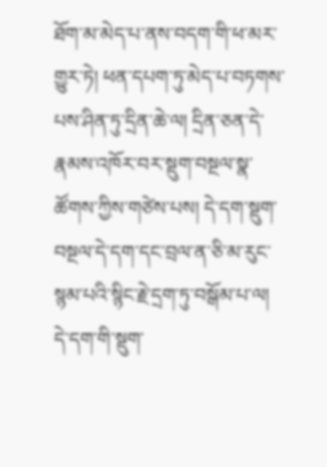ཐོག་མ་མེད་པ་ནས་བདག་གི་ཕ་མར་གྱུར་ཏེ། ཕན་དཔག་ཏུ་མེད་པ་བཏགས་པས་ཤིན་ཏུ་དྲིན་ཆེ་ལ། དྲིན་ཅན་དེ་རྣམས་འཁོར་བར་སྡུག་བསྔལ་སྣ་ཚོགས་ཀྱིས་གཙེས་པས། དེ་དག་སྡུག་བསྔལ་དེ་དག་དང་བྲལ་ན་ཅི་མ་རུང་སྙམ་པའི་སྙིང་རྗེ་དྲག་ཏུ་བསྒོམ་པ་ལ། དེ་དག་གི་སྡུག་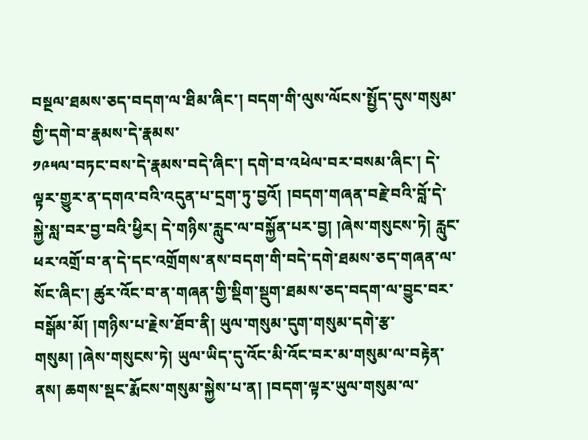བསྔལ་ཐམས་ཅད་བདག་ལ་ཐིམ་ཞིང་། བདག་གི་ལུས་ལོངས་སྤྱོད་དུས་གསུམ་གྱི་དགེ་བ་རྣམས་དེ་རྣམས་
༡༩༥ལ་བཏང་བས་དེ་རྣམས་བདེ་ཞིང་། དགེ་བ་འཕེལ་བར་བསམ་ཞིང་། དེ་ལྟར་གྱུར་ན་དགའ་བའི་འདུན་པ་དྲག་ཏུ་བྱའོ། །བདག་གཞན་བརྗེ་བའི་བློ་དེ་སྐྱེ་སླ་བར་བྱ་བའི་ཕྱིར། དེ་གཉིས་རླུང་ལ་བསྐྱོན་པར་བྱ། །ཞེས་གསུངས་ཏེ། རླུང་ཕར་འགྲོ་བ་ན་དེ་དང་འགྲོགས་ནས་བདག་གི་བདེ་དགེ་ཐམས་ཅད་གཞན་ལ་སོང་ཞིང་། ཚུར་འོང་བ་ན་གཞན་གྱི་སྡིག་སྡུག་ཐམས་ཅད་བདག་ལ་བྱུང་བར་བསྒོམ་མོ། །གཉིས་པ་རྗེས་ཐོབ་ནི། ཡུལ་གསུམ་དུག་གསུམ་དགེ་རྩ་གསུམ། །ཞེས་གསུངས་ཏེ། ཡུལ་ཡིད་དུ་འོང་མི་འོང་བར་མ་གསུམ་ལ་བརྟེན་ནས། ཆགས་སྡང་རྨོངས་གསུམ་སྐྱེས་པ་ན། །བདག་ལྟར་ཡུལ་གསུམ་ལ་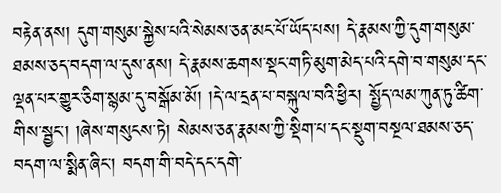བརྟེན་ནས། དུག་གསུམ་སྐྱེས་པའི་སེམས་ཅན་མང་པོ་ཡོད་པས། དེ་རྣམས་ཀྱི་དུག་གསུམ་ཐམས་ཅད་བདག་ལ་དུས་ནས། དེ་རྣམས་ཆགས་སྡང་གཏི་མུག་མེད་པའི་དགེ་བ་གསུམ་དང་ལྡན་པར་གྱུར་ཅིག་སྙམ་དུ་བསྒོམ་མོ། །དེ་ལ་དྲན་པ་བསྐུལ་བའི་ཕྱིར། སྤྱོད་ལམ་ཀུན་ཏུ་ཚིག་གིས་སྦྱང་། །ཞེས་གསུངས་ཏེ། སེམས་ཅན་རྣམས་ཀྱི་སྡིག་པ་དང་སྡུག་བསྔལ་ཐམས་ཅད་བདག་ལ་སྨིན་ཞིང་། བདག་གི་བདེ་དང་དགེ་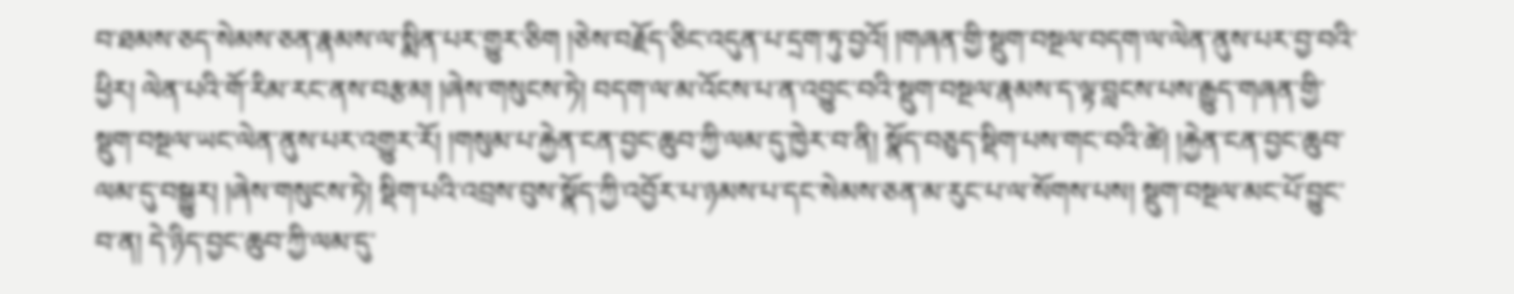བ་ཐམས་ཅད་སེམས་ཅན་རྣམས་ལ་སྨིན་པར་གྱུར་ཅིག །ཅེས་བརྗོད་ཅིང་འདུན་པ་དྲག་ཏུ་བྱའོ། །གཞན་གྱི་སྡུག་བསྔལ་བདག་ལ་ལེན་ནུས་པར་བྱ་བའི་ཕྱིར། ལེན་པའི་གོ་རིམ་རང་ནས་བརྩམ། །ཞེས་གསུངས་ཏེ། བདག་ལ་མ་འོངས་པ་ན་འབྱུང་བའི་སྡུག་བསྔལ་རྣམས་ད་ལྟ་བླངས་པས་རྒྱུད་གཞན་གྱི་སྡུག་བསྔལ་ཡང་ལེན་ནུས་པར་འགྱུར་རོ། །གསུམ་པ་རྐྱེན་ངན་བྱང་ཆུབ་ཀྱི་ལམ་དུ་ཁྱེར་བ་ནི། སྣོད་བཅུད་སྡིག་པས་གང་བའི་ཚེ། །རྐྱེན་ངན་བྱང་ཆུབ་ལམ་དུ་བསྒྱུར། །ཞེས་གསུངས་ཏེ། སྡིག་པའི་འབྲས་བུས་སྣོད་ཀྱི་འབྱོར་པ་ཉམས་པ་དང་སེམས་ཅན་མ་རུང་པ་ལ་སོགས་པས། སྡུག་བསྔལ་མང་པོ་བྱུང་བ་ན། དེ་ཉིད་བྱང་ཆུབ་ཀྱི་ལམ་དུ་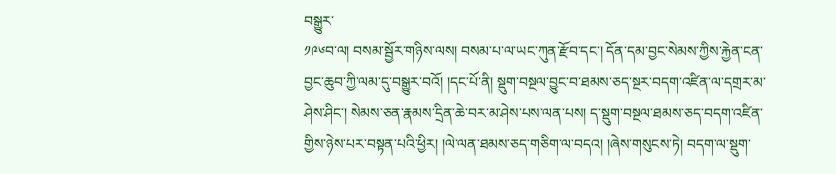བསྒྱུར་
༡༩༦བ་ལ། བསམ་སྦྱོར་གཉིས་ལས། བསམ་པ་ལ་ཡང་ཀུན་རྫོབ་དང་། དོན་དམ་བྱང་སེམས་ཀྱིས་རྐྱེན་ངན་བྱང་ཆུབ་ཀྱི་ལམ་དུ་བསྒྱུར་བའོ། །དང་པོ་ནི། སྡུག་བསྔལ་བྱུང་བ་ཐམས་ཅད་སྔར་བདག་འཛིན་ལ་དགྲར་མ་ཤེས་ཤིང་། སེམས་ཅན་རྣམས་དྲིན་ཆེ་བར་མ་ཤེས་པས་ལན་པས། ད་སྡུག་བསྔལ་ཐམས་ཅད་བདག་འཛིན་གྱིས་ཉེས་པར་བསྟན་པའི་ཕྱིར། །ལེ་ལན་ཐམས་ཅད་གཅིག་ལ་བདའ། །ཞེས་གསུངས་ཏེ། བདག་ལ་སྡུག་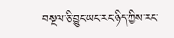བསྔལ་ཅི་བྱུང་ཡང་རང་ཉིད་ཀྱིས་རང་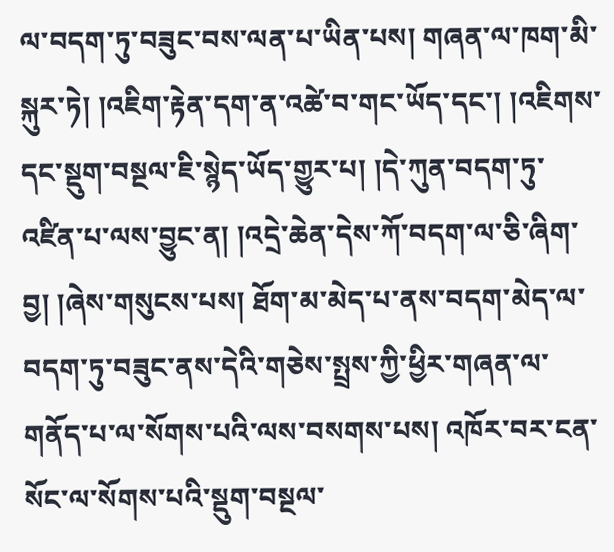ལ་བདག་ཏུ་བཟུང་བས་ལན་པ་ཡིན་པས། གཞན་ལ་ཁག་མི་སྐུར་ཏེ། །འཇིག་རྟེན་དག་ན་འཚེ་བ་གང་ཡོད་དང་། །འཇིགས་དང་སྡུག་བསྔལ་ཇི་སྙེད་ཡོད་གྱུར་པ། །དེ་ཀུན་བདག་ཏུ་འཛིན་པ་ལས་བྱུང་ན། །འདྲེ་ཆེན་དེས་ཀོ་བདག་ལ་ཅི་ཞིག་བྱ། །ཞེས་གསུངས་པས། ཐོག་མ་མེད་པ་ནས་བདག་མེད་ལ་བདག་ཏུ་བཟུང་ནས་དེའི་གཅེས་སྤྲས་ཀྱི་ཕྱིར་གཞན་ལ་གནོད་པ་ལ་སོགས་པའི་ལས་བསགས་པས། འཁོར་བར་ངན་སོང་ལ་སོགས་པའི་སྡུག་བསྔལ་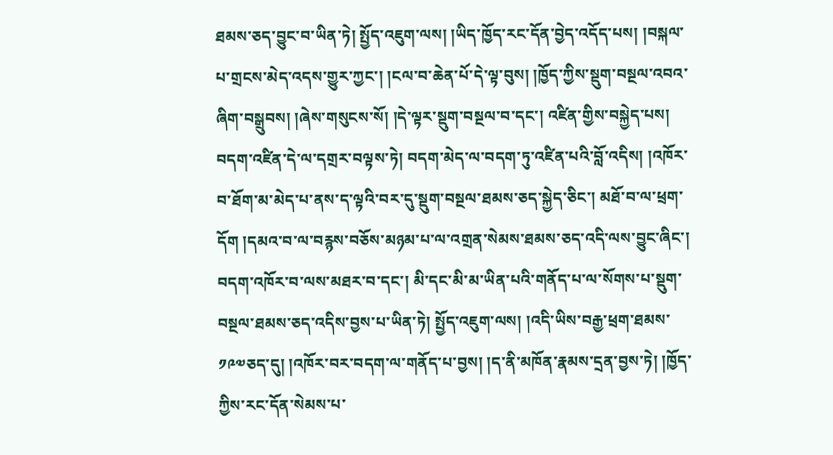ཐམས་ཅད་བྱུང་བ་ཡིན་ཏེ། སྤྱོད་འཇུག་ལས། །ཡིད་ཁྱོད་རང་དོན་བྱེད་འདོད་པས། །བསྐལ་པ་གྲངས་མེད་འདས་གྱུར་ཀྱང་། །ངལ་བ་ཆེན་པོ་དེ་ལྟ་བུས། །ཁྱོད་ཀྱིས་སྡུག་བསྔལ་འབའ་ཞིག་བསྒྲུབས། །ཞེས་གསུངས་སོ། །དེ་ལྟར་སྡུག་བསྔལ་བ་དང་། འཛིན་གྱིས་བསྐྱེད་པས། བདག་འཛིན་དེ་ལ་དགྲར་བལྟས་ཏེ། བདག་མེད་ལ་བདག་ཏུ་འཛིན་པའི་བློ་འདིས། །འཁོར་བ་ཐོག་མ་མེད་པ་ནས་ད་ལྟའི་བར་དུ་སྡུག་བསྔལ་ཐམས་ཅད་སྐྱེད་ཅིང་། མཐོ་བ་ལ་ཕྲག་དོག །དམའ་བ་ལ་བརྙས་བཅོས་མཉམ་པ་ལ་འགྲན་སེམས་ཐམས་ཅད་འདི་ལས་བྱུང་ཞིང་། བདག་འཁོར་བ་ལས་མཐར་བ་དང་། མི་དང་མི་མ་ཡིན་པའི་གནོད་པ་ལ་སོགས་པ་སྡུག་བསྔལ་ཐམས་ཅད་འདིས་བྱས་པ་ཡིན་ཏེ། སྤྱོད་འཇུག་ལས། །འདི་ཡིས་བརྒྱ་ཕྲག་ཐམས་
༡༩༧ཅད་དུ། །འཁོར་བར་བདག་ལ་གནོད་པ་བྱས། །ད་ནི་མཁོན་རྣམས་དྲན་བྱས་ཏེ། །ཁྱོད་ཀྱིས་རང་དོན་སེམས་པ་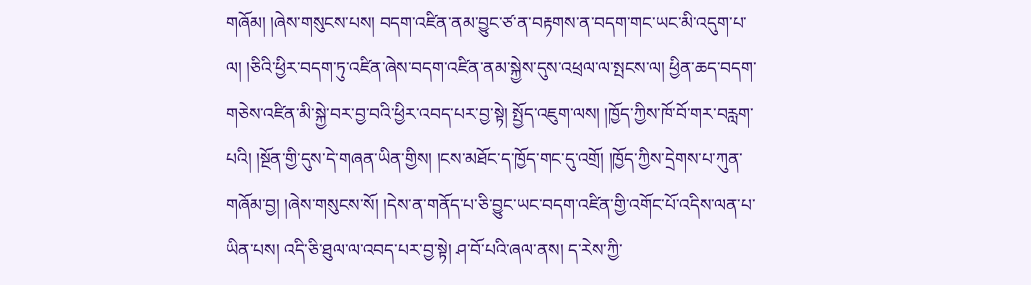གཞོམ། །ཞེས་གསུངས་པས། བདག་འཛིན་ནམ་བྱུང་ཙ་ན་བརྟགས་ན་བདག་གང་ཡང་མི་འདུག་པ་ལ། །ཅིའི་ཕྱིར་བདག་ཏུ་འཛིན་ཞེས་བདག་འཛིན་ནམ་སྐྱེས་དུས་འཕྲལ་ལ་སྤངས་ལ། ཕྱིན་ཆད་བདག་གཅེས་འཛིན་མི་སྐྱེ་བར་བྱ་བའི་ཕྱིར་འབད་པར་བྱ་སྟེ། སྤྱོད་འཇུག་ལས། །ཁྱོད་ཀྱིས་ཁོ་བོ་གར་བརླག་པའི། །སྔོན་གྱི་དུས་དེ་གཞན་ཡིན་གྱིས། །ངས་མཐོང་ད་ཁྱོད་གང་དུ་འགྲོ། །ཁྱོད་ཀྱིས་དྲེགས་པ་ཀུན་གཞོམ་བྱ། །ཞེས་གསུངས་སོ། །དེས་ན་གནོད་པ་ཅི་བྱུང་ཡང་བདག་འཛིན་གྱི་འགོང་པོ་འདིས་ལན་པ་ཡིན་པས། འདི་ཅི་ཐུལ་ལ་འབད་པར་བྱ་སྟེ། ཤ་བོ་པའི་ཞལ་ནས། ད་རེས་ཀྱི་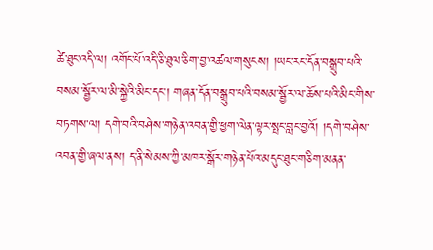ཚེ་ཐུང་འདི་ལ། འགོང་པོ་འདི་ཅི་ཐུལ་ཅིག་བྱ་འཚལ་གསུངས། །ཡང་རང་དོན་བསྒྲུབ་པའི་བསམ་སྦྱོར་ལ་མི་སྐྱེའི་མིང་དང་། གཞན་དོན་བསྒྲུབ་པའི་བསམ་སྦྱོར་ལ་ཆོས་པའི་མིང་གིས་བཏགས་ལ། དགེ་བའི་བཤེས་གཉེན་འབན་གྱི་ཕྱག་ལེན་ལྟར་སྤང་བླང་བྱའོ། །དགེ་བཤེས་འབན་གྱི་ཞལ་ནས། ད་ནི་སེམས་ཀྱི་མཁར་སྒོར་གཉེན་པོའ་མདུང་ཐུང་གཅིག་མནན་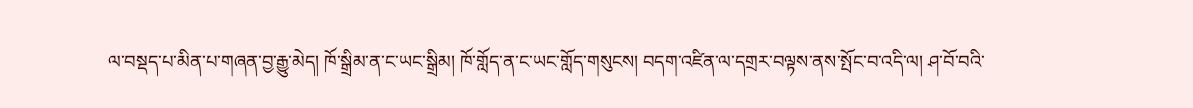ལ་བསྡད་པ་མིན་པ་གཞན་བྱ་རྒྱུ་མེད། ཁོ་སྒྲིམ་ན་ང་ཡང་སྒྲིམ། ཁོ་གློད་ན་ང་ཡང་གློད་གསུངས། བདག་འཛིན་ལ་དགྲར་བལྟས་ནས་སྤོང་བ་འདི་ལ། ཤ་བོ་བའི་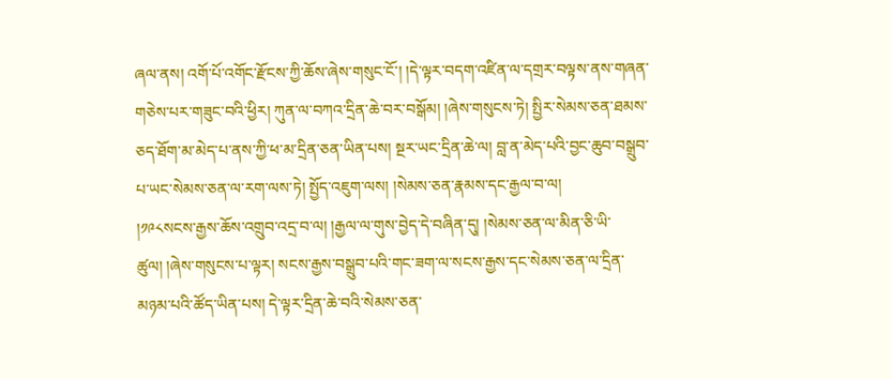ཞལ་ནས། འགོ་པོ་འགོང་རྫོངས་ཀྱི་ཆོས་ཞེས་གསུང་ངོ་། །དེ་ལྟར་བདག་འཛིན་ལ་དགྲར་བལྟས་ནས་གཞན་གཅེས་པར་གཟུང་བའི་ཕྱིར། ཀུན་ལ་བཀའ་དྲིན་ཆེ་བར་བསྒོམ། །ཞེས་གསུངས་ཏེ། སྤྱིར་སེམས་ཅན་ཐམས་ཅད་ཐོག་མ་མེད་པ་ནས་ཀྱི་ཕ་མ་དྲིན་ཅན་ཡིན་པས། སྔར་ཡང་དྲིན་ཆེ་ལ། བླ་ན་མེད་པའི་བྱང་ཆུབ་བསྒྲུབ་པ་ཡང་སེམས་ཅན་ལ་རག་ལས་ཏེ། སྤྱོད་འཇུག་ལས། །སེམས་ཅན་རྣམས་དང་རྒྱལ་བ་ལ།
།༡༩༨སངས་རྒྱས་ཆོས་འགྲུབ་འདྲ་བ་ལ། །རྒྱལ་ལ་གུས་བྱེད་དེ་བཞིན་དུ། །སེམས་ཅན་ལ་མིན་ཅི་ཡི་ཚུལ། །ཞེས་གསུངས་པ་ལྟར། སངས་རྒྱས་བསྒྲུབ་པའི་གང་ཟག་ལ་སངས་རྒྱས་དང་སེམས་ཅན་ལ་དྲིན་མཉམ་པའི་ཚོད་ཡིན་པས། དེ་ལྟར་དྲིན་ཆེ་བའི་སེམས་ཅན་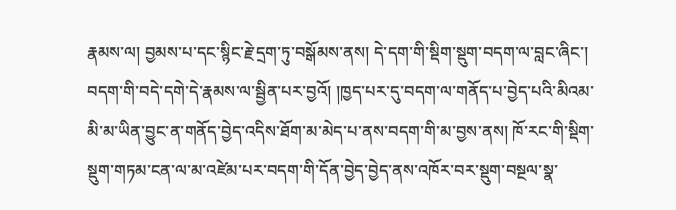རྣམས་ལ། བྱམས་པ་དང་སྙིང་རྗེ་དྲག་ཏུ་བསྒོམས་ནས། དེ་དག་གི་སྡིག་སྡུག་བདག་ལ་བླང་ཞིང་། བདག་གི་བདེ་དགེ་དེ་རྣམས་ལ་སྦྱིན་པར་བྱའོ། །ཁྱད་པར་དུ་བདག་ལ་གནོད་པ་བྱེད་པའི་མིའམ་མི་མ་ཡིན་བྱུང་ན་གནོད་བྱེད་འདིས་ཐོག་མ་མེད་པ་ནས་བདག་གི་མ་བྱས་ནས། ཁོ་རང་གི་སྡིག་སྡུག་གཏམ་ངན་ལ་མ་འཛེམ་པར་བདག་གི་དོན་བྱེད་བྱེད་ནས་འཁོར་བར་སྡུག་བསྔལ་སྣ་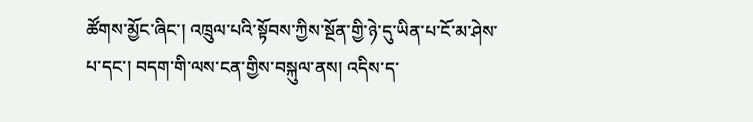ཚོགས་མྱོང་ཞིང་། འཁྲུལ་པའི་སྟོབས་ཀྱིས་སྔོན་གྱི་ཉེ་དུ་ཡིན་པ་ངོ་མ་ཤེས་པ་དང་། བདག་གི་ལས་ངན་གྱིས་བསྐུལ་ནས། འདིས་ད་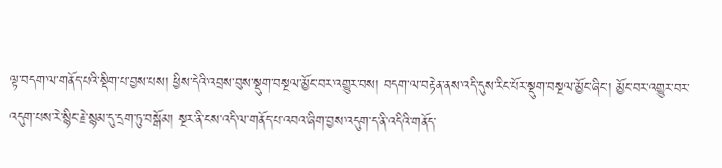ལྟ་བདག་ལ་གནོད་པའི་སྡིག་པ་བྱས་པས། ཕྱིས་དེའི་འབྲས་བུས་སྡུག་བསྔལ་མྱོང་བར་འགྱུར་བས། བདག་ལ་བརྟེན་ནས་འདི་དུས་རིང་པོར་སྡུག་བསྔལ་མྱོང་ཞིང་། མྱོང་བར་འགྱུར་བར་འདུག་པས་རེ་སྙིང་རྗེ་སྙམ་དུ་དྲག་ཏུ་བསྒོམ། སྔར་ནི་ངས་འདི་ལ་གནོད་པ་འབའ་ཞིག་བྱས་འདུག་ད་ནི་འདིའི་གནོད་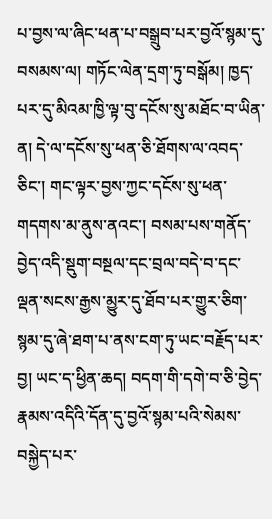པ་བྱས་ལ་ཞིང་ཕན་པ་བསྒྲུབ་པར་བྱའོ་སྙམ་དུ་བསམས་ལ། གཏོང་ལེན་དྲག་ཏུ་བསྒོམ། ཁྱད་པར་དུ་མིའམ་ཁྱི་ལྟ་བུ་དངོས་སུ་མཐོང་བ་ཡིན་ན། དེ་ལ་དངོས་སུ་ཕན་ཅི་ཐོགས་ལ་འབད་ཅིང་། གང་ལྟར་བྱས་ཀྱང་དངོས་སུ་ཕན་གདགས་མ་ནུས་ནའང་། བསམ་པས་གནོད་བྱེད་འདི་སྡུག་བསྔལ་དང་བྲལ་བདེ་བ་དང་ལྡན་སངས་རྒྱས་མྱུར་དུ་ཐོབ་པར་གྱུར་ཅིག་སྙམ་དུ་ཞེ་ཐག་པ་ནས་ངག་ཏུ་ཡང་བརྗོད་པར་བྱ། ཡང་ད་ཕྱིན་ཆད། བདག་གི་དགེ་བ་ཅི་བྱེད་རྣམས་འདིའི་དོན་དུ་བྱའོ་སྙམ་པའི་སེམས་བསྐྱེད་པར་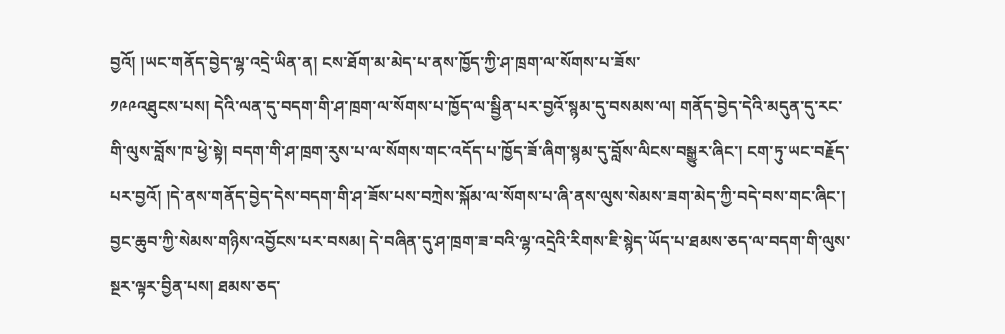བྱའོ། །ཡང་གནོད་བྱེད་ལྷ་འདྲེ་ཡིན་ན། ངས་ཐོག་མ་མེད་པ་ནས་ཁྱོད་ཀྱི་ཤ་ཁྲག་ལ་སོགས་པ་ཟོས་
༡༩༩འཐུངས་པས། དེའི་ལན་དུ་བདག་གི་ཤ་ཁྲག་ལ་སོགས་པ་ཁྱོད་ལ་སྦྱིན་པར་བྱའོ་སྙམ་དུ་བསམས་ལ། གནོད་བྱེད་དེའི་མདུན་དུ་རང་གི་ལུས་བློས་ཁ་ཕྱེ་སྟེ། བདག་གི་ཤ་ཁྲག་རུས་པ་ལ་སོགས་གང་འདོད་པ་ཁྱོད་ཟོ་ཞིག་སྙམ་དུ་བློས་ལིངས་བསྒྱུར་ཞིང་། ངག་ཏུ་ཡང་བརྗོད་པར་བྱའོ། །དེ་ནས་གནོད་བྱེད་དེས་བདག་གི་ཤ་ཟོས་པས་བཀྲེས་སྐོམ་ལ་སོགས་པ་ཞི་ནས་ལུས་སེམས་ཟག་མེད་ཀྱི་བདེ་བས་གང་ཞིང་། བྱང་ཆུབ་ཀྱི་སེམས་གཉིས་འབྱོངས་པར་བསམ། དེ་བཞིན་དུ་ཤ་ཁྲག་ཟ་བའི་ལྷ་འདྲེའི་རིགས་ཇི་སྙེད་ཡོད་པ་ཐམས་ཅད་ལ་བདག་གི་ལུས་སྔར་ལྟར་བྱིན་པས། ཐམས་ཅད་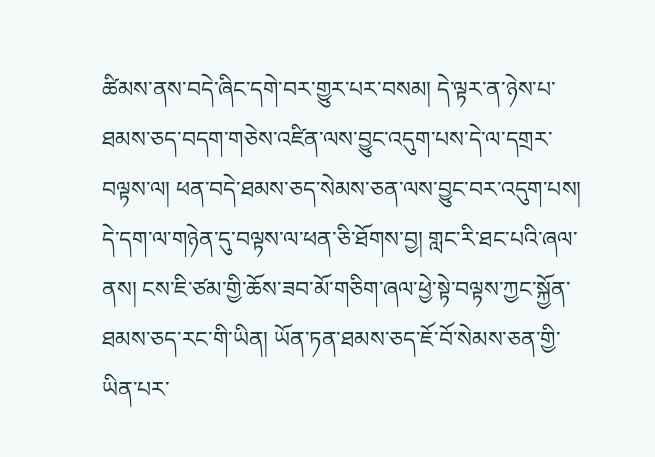ཚིམས་ནས་བདེ་ཞིང་དགེ་བར་གྱུར་པར་བསམ། དེ་ལྟར་ན་ཉེས་པ་ཐམས་ཅད་བདག་གཅེས་འཛིན་ལས་བྱུང་འདུག་པས་དེ་ལ་དགྲར་བལྟས་ལ། ཕན་བདེ་ཐམས་ཅད་སེམས་ཅན་ལས་བྱུང་བར་འདུག་པས། དེ་དག་ལ་གཉེན་དུ་བལྟས་ལ་ཕན་ཅི་ཐོགས་བྱ། གླང་རི་ཐང་པའི་ཞལ་ནས། ངས་ཇི་ཙམ་གྱི་ཆོས་ཟབ་མོ་གཅིག་ཞལ་ཕྱེ་སྟེ་བལྟས་ཀྱང་སྐྱོན་ཐམས་ཅད་རང་གི་ཡིན། ཡོན་ཏན་ཐམས་ཅད་ཇོ་བོ་སེམས་ཅན་གྱི་ཡིན་པར་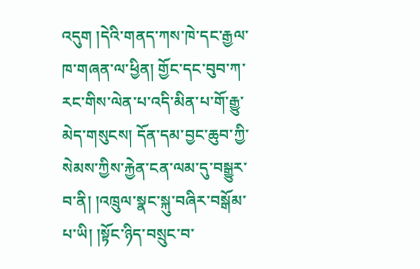འདུག །དེའི་གནད་ཀས་ཁེ་དང་རྒྱལ་ཁ་གཞན་ལ་ཕྱིན། གྱོང་དང་བུབ་ཀ་རང་གིས་ལེན་པ་འདི་མིན་པ་གོ་རྒྱུ་མེད་གསུངས། དོན་དམ་བྱང་ཆུབ་ཀྱི་སེམས་ཀྱིས་རྐྱེན་ངན་ལམ་དུ་བསྒྱུར་བ་ནི། །འཁྲུལ་སྣང་སྐུ་བཞིར་བསྒོམ་པ་ཡི། །སྟོང་ཉིད་བསྲུང་བ་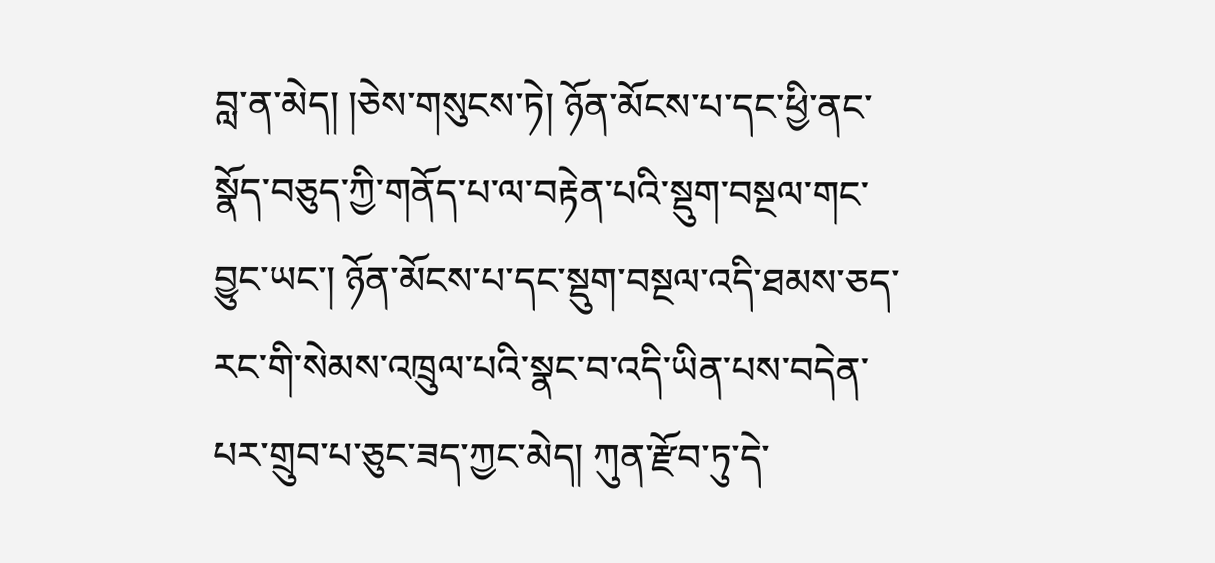བླ་ན་མེད། །ཅེས་གསུངས་ཏེ། ཉོན་མོངས་པ་དང་ཕྱི་ནང་སྣོད་བཅུད་ཀྱི་གནོད་པ་ལ་བརྟེན་པའི་སྡུག་བསྔལ་གང་བྱུང་ཡང་། ཉོན་མོངས་པ་དང་སྡུག་བསྔལ་འདི་ཐམས་ཅད་རང་གི་སེམས་འཁྲུལ་པའི་སྣང་བ་འདི་ཡིན་པས་བདེན་པར་གྲུབ་པ་ཅུང་ཟད་ཀྱང་མེད། ཀུན་རྫོབ་ཏུ་དེ་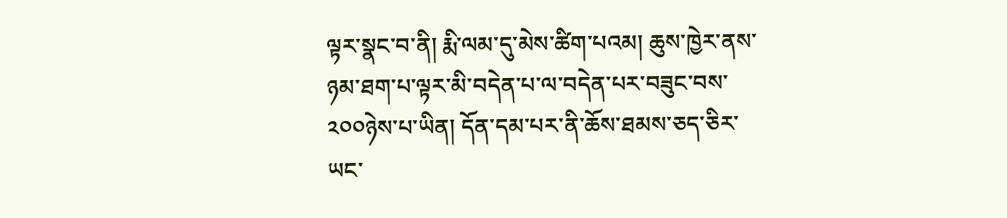ལྟར་སྣང་བ་ནི། རྨི་ལམ་དུ་མེས་ཚིག་པའམ། ཆུས་ཁྱེར་ནས་ཉམ་ཐག་པ་ལྟར་མི་བདེན་པ་ལ་བདེན་པར་བཟུང་བས་
༢༠༠ཉེས་པ་ཡིན། དོན་དམ་པར་ནི་ཆོས་ཐམས་ཅད་ཅིར་ཡང་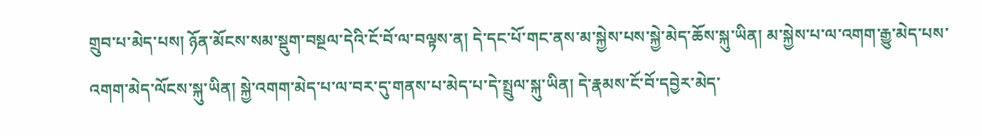གྲུབ་པ་མེད་པས། ཉོན་མོངས་སམ་སྡུག་བསྔལ་དེའི་ངོ་བོ་ལ་བལྟས་ན། དེ་དང་པོ་གང་ནས་མ་སྐྱེས་པས་སྐྱེ་མེད་ཆོས་སྐུ་ཡིན། མ་སྐྱེས་པ་ལ་འགག་རྒྱུ་མེད་པས་འགག་མེད་ལོངས་སྐུ་ཡིན། སྐྱེ་འགག་མེད་པ་ལ་བར་དུ་གནས་པ་མེད་པ་དེ་སྤྲུལ་སྐུ་ཡིན། དེ་རྣམས་ངོ་བོ་དབྱེར་མེད་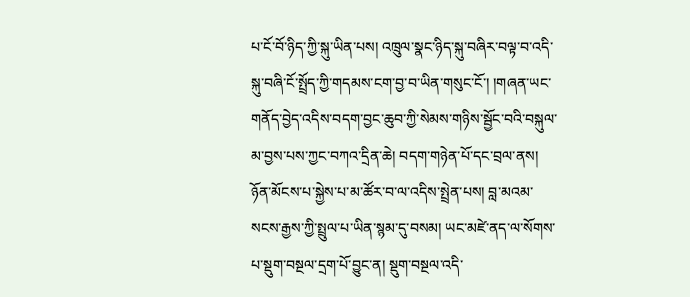པ་ངོ་བོ་ཉིད་ཀྱི་སྐུ་ཡིན་པས། འཁྲུལ་སྣང་ཉིད་སྐུ་བཞིར་བལྟ་བ་འདི་སྐུ་བཞི་ངོ་སྤྲོད་ཀྱི་གདམས་ངག་བྱ་བ་ཡིན་གསུང་ངོ་། །གཞན་ཡང་གནོད་བྱེད་འདིས་བདག་བྱང་ཆུབ་ཀྱི་སེམས་གཉིས་སྦྱོང་བའི་བསྐུལ་མ་བྱས་པས་ཀྱང་བཀའ་དྲིན་ཆེ། བདག་གཉེན་པོ་དང་བྲལ་ནས། ཉོན་མོངས་པ་སྐྱེས་པ་མ་ཚོར་བ་ལ་འདིས་སྤྲེན་པས། བླ་མའམ་སངས་རྒྱས་ཀྱི་སྤྲུལ་པ་ཡིན་སྙམ་དུ་བསམ། ཡང་མཛེ་ནད་ལ་སོགས་པ་སྡུག་བསྔལ་དྲག་པོ་བྱུང་ན། སྡུག་བསྔལ་འདི་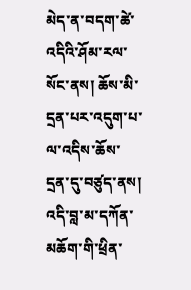མེད་ན་བདག་ཚེ་འདིའི་ཤོམ་རལ་སོང་ནས། ཆོས་མི་དྲན་པར་འདུག་པ་ལ་འདིས་ཆོས་དྲན་དུ་བཙུད་ནས། འདི་བླ་མ་དཀོན་མཆོག་གི་ཕྲིན་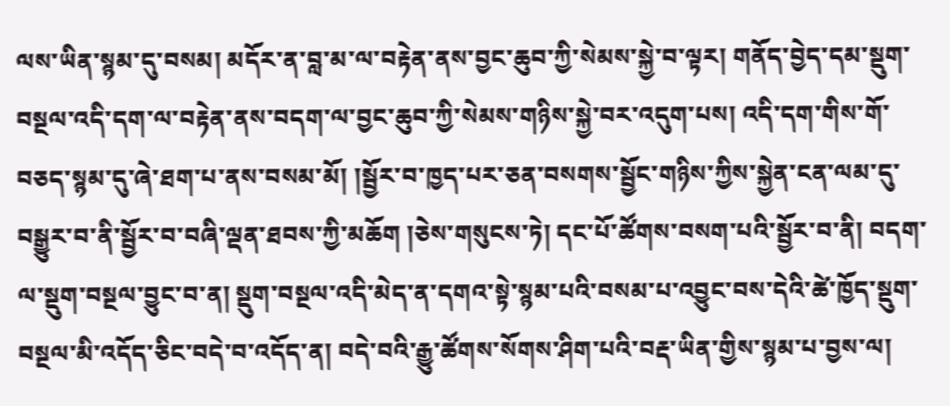ལས་ཡིན་སྙམ་དུ་བསམ། མདོར་ན་བླ་མ་ལ་བརྟེན་ནས་བྱང་ཆུབ་ཀྱི་སེམས་སྐྱེ་བ་ལྟར། གནོད་བྱེད་དམ་སྡུག་བསྔལ་འདི་དག་ལ་བརྟེན་ནས་བདག་ལ་བྱང་ཆུབ་ཀྱི་སེམས་གཉིས་སྐྱེ་བར་འདུག་པས། འདི་དག་གིས་གོ་བཅད་སྙམ་དུ་ཞེ་ཐག་པ་ནས་བསམ་མོ། །སྦྱོར་བ་ཁྱད་པར་ཅན་བསགས་སྦྱོང་གཉིས་ཀྱིས་སྐྱེན་ངན་ལམ་དུ་བསྒྱུར་བ་ནི་སྦྱོར་བ་བཞི་ལྡན་ཐབས་ཀྱི་མཆོག །ཅེས་གསུངས་ཏེ། དང་པོ་ཚོགས་བསག་པའི་སྦྱོར་བ་ནི། བདག་ལ་སྡུག་བསྔལ་བྱུང་བ་ན། སྡུག་བསྔལ་འདི་མེད་ན་དགའ་སྟེ་སྙམ་པའི་བསམ་པ་འབྱུང་བས་དེའི་ཚེ་ཁྱོད་སྡུག་བསྔལ་མི་འདོད་ཅིང་བདེ་བ་འདོད་ན། བདེ་བའི་རྒྱུ་ཚོགས་སོགས་ཤིག་པའི་བརྡ་ཡིན་གྱིས་སྙམ་པ་བྱས་ལ།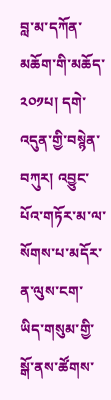བླ་མ་དཀོན་མཆོག་གི་མཆོད་
༢༠༡པ། དགེ་འདུན་གྱི་བསྙེན་བཀུར། འབྱུང་པོའ་གཏོར་མ་ལ་སོགས་པ་མདོར་ན་ལུས་ངག་ཡིད་གསུམ་གྱི་སྒོ་ནས་ཚོགས་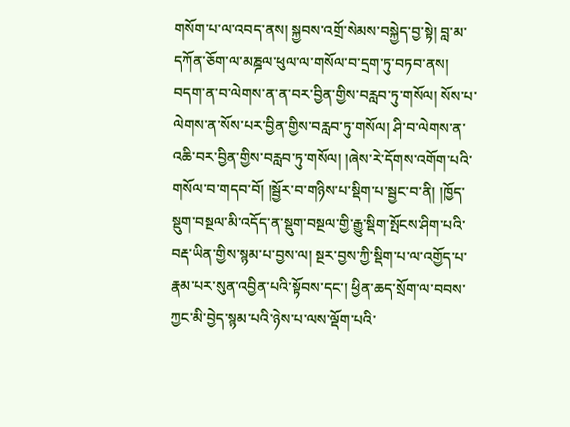གསོག་པ་ལ་འབད་ནས། སྐྱབས་འགྲོ་སེམས་བསྐྱེད་བྱ་སྟེ། བླ་མ་དཀོན་ཅོག་ལ་མཎྜལ་ཕུལ་ལ་གསོལ་བ་དྲག་ཏུ་བཏབ་ནས། བདག་ན་བ་ལེགས་ན་ན་བར་བྱིན་གྱིས་བརླབ་ཏུ་གསོལ། སོས་པ་ལེགས་ན་སོས་པར་བྱིན་གྱིས་བརླབ་ཏུ་གསོལ། ཤི་བ་ལེགས་ན་འཆི་བར་བྱིན་གྱིས་བརླབ་ཏུ་གསོལ། །ཞེས་རེ་དོགས་འགོག་པའི་གསོལ་བ་གདབ་བོ། །སྦྱོར་བ་གཉིས་པ་སྡིག་པ་སྦྱང་བ་ནི། །ཁྱོད་སྡུག་བསྔལ་མི་འདོད་ན་སྡུག་བསྔལ་གྱི་རྒྱུ་སྡིག་སྤོངས་ཤིག་པའི་བརྡ་ཡིན་གྱིས་སྙམ་པ་བྱས་ལ། སྔར་བྱས་ཀྱི་སྡིག་པ་ལ་འགྱོད་པ་རྣམ་པར་སུན་འབྱིན་པའི་སྟོབས་དང་། ཕྱིན་ཆད་སྲོག་ལ་བབས་ཀྱང་མི་བྱེད་སྙམ་པའི་ཉེས་པ་ལས་ལྡོག་པའི་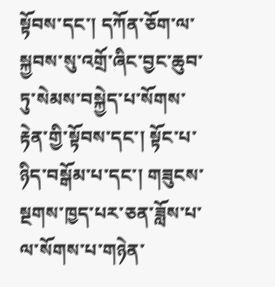སྟོབས་དང་། དཀོན་ཅོག་ལ་སྐྱབས་སུ་འགྲོ་ཞིང་བྱང་ཆུབ་ཏུ་སེམས་བསྐྱེད་པ་སོགས་རྟེན་གྱི་སྟོབས་དང་། སྟོང་པ་ཉིད་བསྒོམ་པ་དང་། གཟུངས་སྔགས་ཁྱད་པར་ཅན་ཟློས་པ་ལ་སོགས་པ་གཉེན་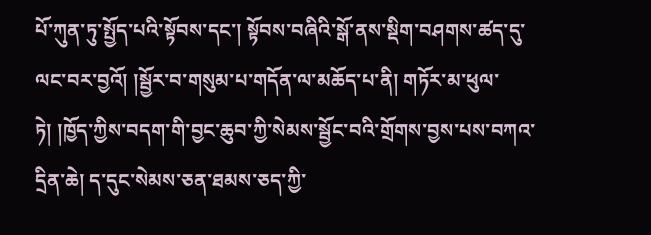པོ་ཀུན་ཏུ་སྤྱོད་པའི་སྟོབས་དང་། སྟོབས་བཞིའི་སྒོ་ནས་སྡིག་བཤགས་ཚད་དུ་ལང་བར་བྱའོ། །སྦྱོར་བ་གསུམ་པ་གདོན་ལ་མཆོད་པ་ནི། གཏོར་མ་ཕུལ་ཏེ། །ཁྱོད་ཀྱིས་བདག་གི་བྱང་ཆུབ་ཀྱི་སེམས་སྦྱོང་བའི་གྲོགས་བྱས་པས་བཀའ་དྲིན་ཆེ། ད་དུང་སེམས་ཅན་ཐམས་ཅད་ཀྱི་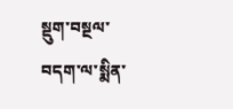སྡུག་བསྔལ་བདག་ལ་སྨིན་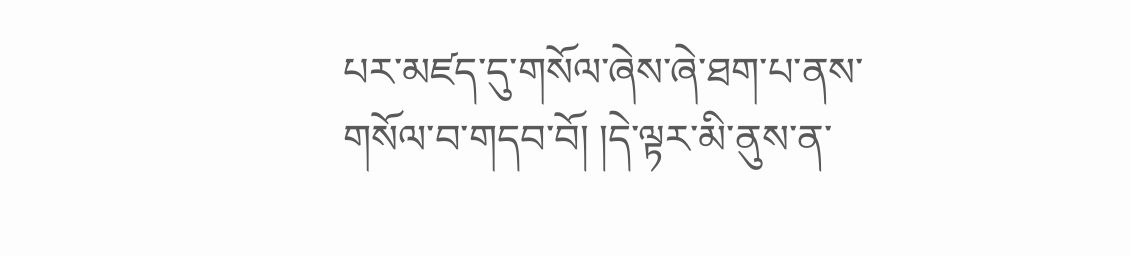པར་མཛད་དུ་གསོལ་ཞེས་ཞེ་ཐག་པ་ནས་གསོལ་བ་གདབ་བོ། །དེ་ལྟར་མི་ནུས་ན་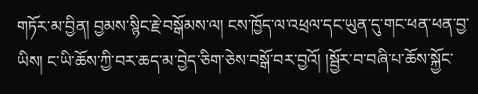གཏོར་མ་བྱིན། བྱམས་སྙིང་རྗེ་བསྒོམས་ལ། ངས་ཁྱོད་ལ་འཕྲལ་དང་ཡུན་དུ་གང་ཕན་ཕན་བྱ་ཡིས། ང་ཡི་ཆོས་ཀྱི་བར་ཆད་མ་བྱེད་ཅིག་ཅེས་བསྒོ་བར་བྱའོ། །སྦྱོར་བ་བཞི་པ་ཆོས་སྐྱོང་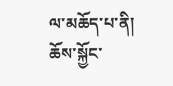ལ་མཆོད་པ་ནི། ཆོས་སྐྱོང་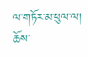ལ་གཏོར་མ་ཕུལ་ལ། ཆོས་